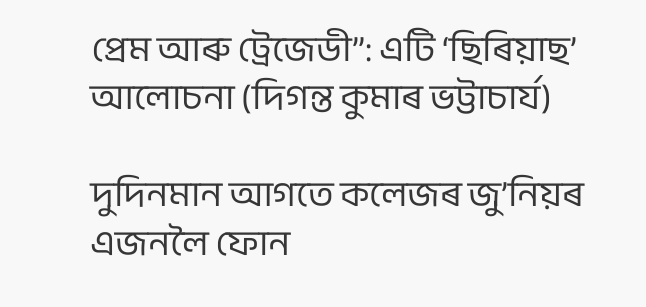প্ৰেম আৰু ট্ৰেজেডী”: এটি ‘ছিৰিয়াছ’ আলোচনা (দিগন্ত কুমাৰ ভট্টাচাৰ্য)

দুদিনমান আগতে কলেজৰ জু’নিয়ৰ এজনলৈ ফোন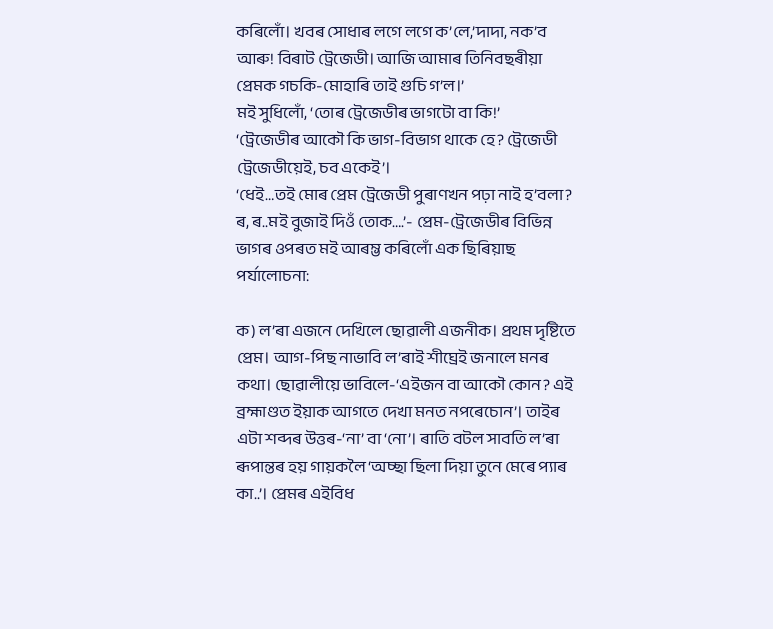কৰিলোঁ। খবৰ সোধাৰ লগে লগে ক’লে,’দাদা, নক’ব আৰু! বিৰাট ট্ৰেজেডী। আজি আমাৰ তিনিবছৰীয়া প্ৰেমক গচকি-মোহাৰি তাই গুচি গ’ল।’
মই সুধিলোঁ, ‘তোৰ ট্ৰেজেডীৰ ভাগটো বা কি!’
‘ট্ৰেজেডীৰ আকৌ কি ভাগ-বিভাগ থাকে হে? ট্ৰেজেডী ট্ৰেজেডীয়েই, চব একেই’।
‘ধেই…তই মোৰ প্ৰেম ট্ৰেজেডী পুৰাণখন পঢ়া নাই হ’বলা? ৰ, ৰ..মই বুজাই দিওঁ তোক….’- প্ৰেম-ট্ৰেজেডীৰ বিভিন্ন ভাগৰ ওপৰত মই আৰম্ভ কৰিলোঁ এক ছিৰিয়াছ পৰ্যালোচনা:

ক) ল’ৰা এজনে দেখিলে ছোৱালী এজনীক। প্ৰথম দৃষ্টিতে প্ৰেম। আগ-পিছ নাভাবি ল’ৰাই শীঘ্ৰেই জনালে মনৰ কথা। ছোৱালীয়ে ভাবিলে-‘এইজন বা আকৌ কোন? এই ব্ৰহ্মাণ্ডত ইয়াক আগতে দেখা মনত নপৰেচোন’। তাইৰ এটা শব্দৰ উত্তৰ-‘না’ বা ‘নো’। ৰাতি বটল সাবতি ল’ৰা ৰূপান্তৰ হয় গায়কলৈ ‘অচ্ছা ছিলা দিয়া তুনে মেৰে প্যাৰ কা..’। প্ৰেমৰ এইবিধ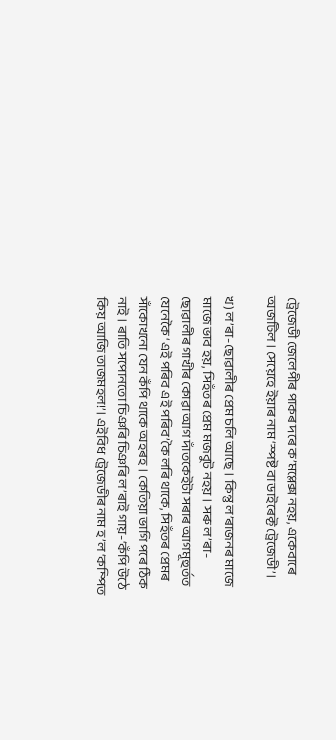ট্ৰেজেডী জেলেপীৰ পাকৰ দৰে ক’মপ্লেক্স নহয়, একেবাৰে অজটিল। সেয়েহে ইয়াৰ নাম ‘স্পষ্ট বা ডাইৰেক্ট ট্ৰেজেডী’।

খ) ল’ৰা-ছোৱালীৰ প্ৰেম চলি আছে। কিন্তু ল’ৰাজনৰ মাজে মাজে ভাব হয়, সিহঁতৰ প্ৰেম মজবুট নহয়। সৰু ল’ৰা-ছোৱালীৰ গাখীৰ কোৱা আগ দাঁতকেইটা সৰাৰ আগমূহুৰ্তত যেনেকৈ ‘এই পৰিব এই পৰিব’কৈ লৰি থাকে, সিহঁতৰ প্ৰেমৰ সাঁকোখনো যেন কঁপি থাকে অহৰহ। কেতিয়া ভাগি পৰে ঠিক নাই। ৰাতি সপোনতো চিঞৰি চিঞৰি ল’ৰাই গায়-‘কঁপি উঠে কিয় আজি তাজমহল!’। এইবিধ ট্ৰেজেডীৰ নাম হ’ল ‘কম্পিত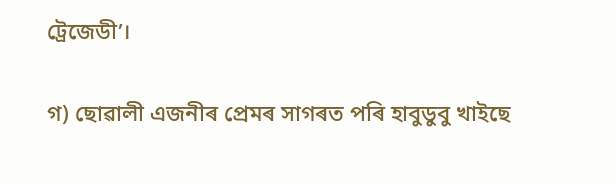ট্ৰেজেডী’।

গ) ছোৱালী এজনীৰ প্ৰেমৰ সাগৰত পৰি হাবুডুবু খাইছে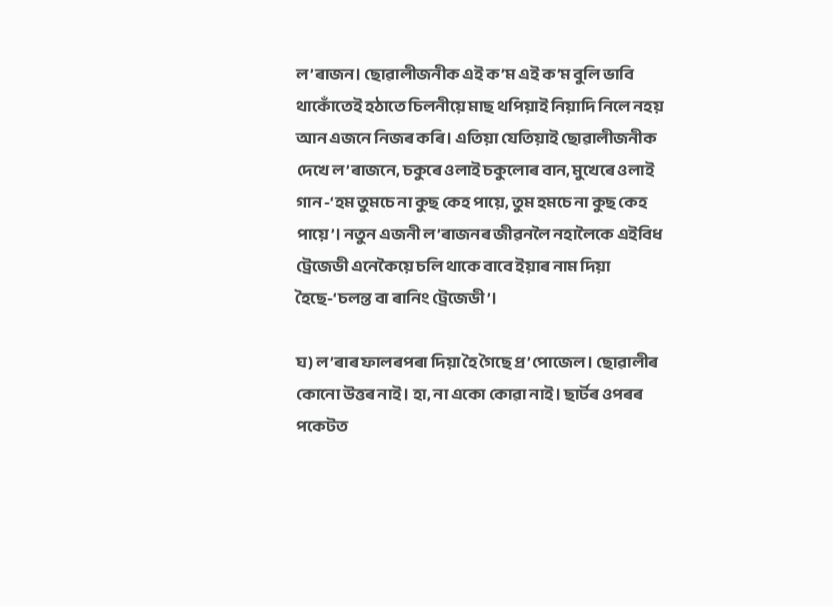ল’ৰাজন। ছোৱালীজনীক এই ক’ম এই ক’ম বুলি ভাবি থাকোঁতেই হঠাতে চিলনীয়ে মাছ থপিয়াই নিয়াদি নিলে নহয় আন এজনে নিজৰ কৰি। এতিয়া যেতিয়াই ছোৱালীজনীক দেখে ল’ৰাজনে, চকুৰে ওলাই চকুলোৰ বান, মুখেৰে ওলাই গান -‘হম তুমচে না কুছ কেহ পায়ে, তুম হমচে না কুছ কেহ পায়ে’। নতুন এজনী ল’ৰাজনৰ জীৱনলৈ নহালৈকে এইবিধ ট্ৰেজেডী এনেকৈয়ে চলি থাকে বাবে ইয়াৰ নাম দিয়া হৈছে-‘চলন্ত বা ৰানিং ট্ৰেজেডী’।

ঘ) ল’ৰাৰ ফালৰপৰা দিয়া হৈ গৈছে প্ৰ’পোজেল। ছোৱালীৰ কোনো উত্তৰ নাই। হা, না একো কোৱা নাই। ছাৰ্টৰ ওপৰৰ পকেটত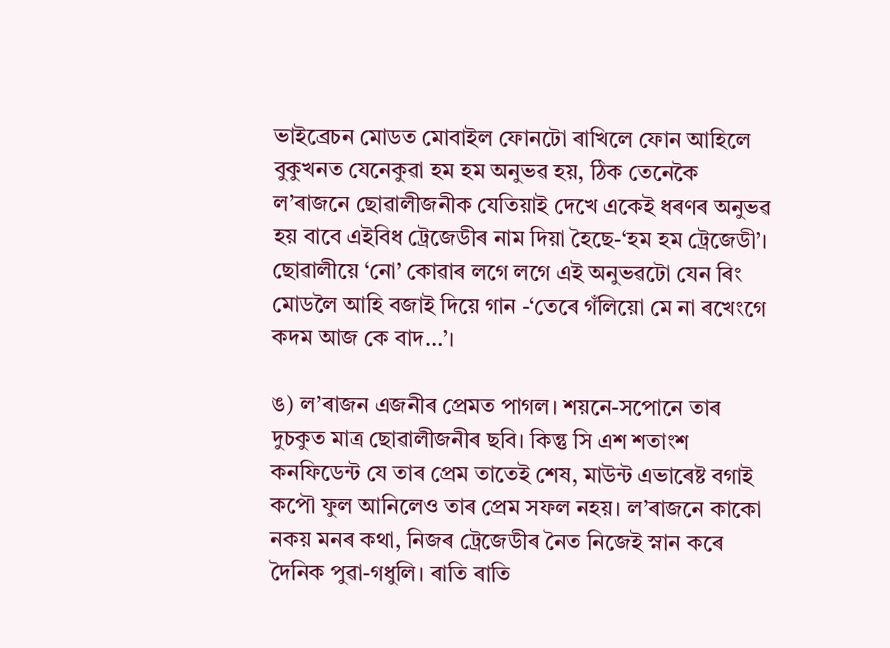ভাইব্ৰেচন মোডত মোবাইল ফোনটো ৰাখিলে ফোন আহিলে বুকুখনত যেনেকুৱা হম হম অনুভৱ হয়, ঠিক তেনেকৈ ল’ৰাজনে ছোৱালীজনীক যেতিয়াই দেখে একেই ধৰণৰ অনুভৱ হয় বাবে এইবিধ ট্ৰেজেডীৰ নাম দিয়া হৈছে-‘হম হম ট্ৰেজেডী’। ছোৱালীয়ে ‘নো’ কোৱাৰ লগে লগে এই অনুভৱটো যেন ৰিং মোডলৈ আহি বজাই দিয়ে গান -‘তেৰে গঁলিয়ো মে না ৰখেংগে কদম আজ কে বাদ…’।

ঙ) ল’ৰাজন এজনীৰ প্ৰেমত পাগল। শয়নে-সপোনে তাৰ দুচকুত মাত্ৰ ছোৱালীজনীৰ ছবি। কিন্তু সি এশ শতাংশ কনফিডেন্ট যে তাৰ প্ৰেম তাতেই শেষ, মাউন্ট এভাৰেষ্ট বগাই কপৌ ফুল আনিলেও তাৰ প্ৰেম সফল নহয়। ল’ৰাজনে কাকো নকয় মনৰ কথা, নিজৰ ট্ৰেজেডীৰ নৈত নিজেই স্নান কৰে দৈনিক পুৱা-গধুলি। ৰাতি ৰাতি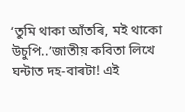‘তুমি থাকা আঁতৰি, মই থাকো উচুপি..’জাতীয় কবিতা লিখে ঘন্টাত দহ-বাৰটা! এই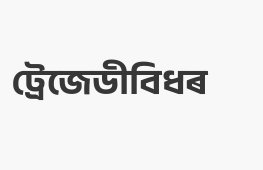ট্ৰেজেডীবিধৰ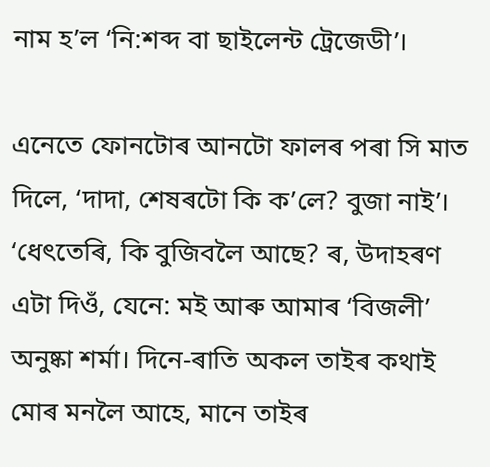নাম হ’ল ‘নি:শব্দ বা ছাইলেন্ট ট্ৰেজেডী’।

এনেতে ফোনটোৰ আনটো ফালৰ পৰা সি মাত দিলে, ‘দাদা, শেষৰটো কি ক’লে? বুজা নাই’।
‘ধেৎতেৰি, কি বুজিবলৈ আছে? ৰ, উদাহৰণ এটা দিওঁ, যেনে: মই আৰু আমাৰ ‘বিজলী’ অনুষ্কা শৰ্মা। দিনে-ৰাতি অকল তাইৰ কথাই মোৰ মনলৈ আহে, মানে তাইৰ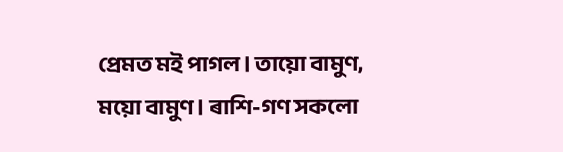প্ৰেমত মই পাগল। তায়ো বামুণ, ময়ো বামুণ। ৰাশি-গণ সকলো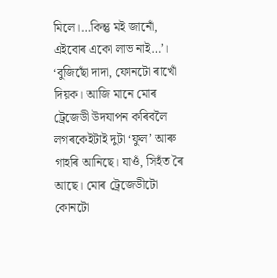মিলে।…কিন্তু মই জানোঁ, এইবোৰ একো লাভ নাই…’।
‘বুজিছোঁ দাদা, ফোনটো ৰাখোঁ দিয়ক। আজি মানে মোৰ ট্ৰেজেডী উদযাপন কৰিবলৈ লগৰকেইটাই দুটা ‘ফুল’ আৰু গাহৰি আনিছে। যাওঁ, সিহঁত ৰৈ আছে। মোৰ ট্ৰেজেডীটো কোনটো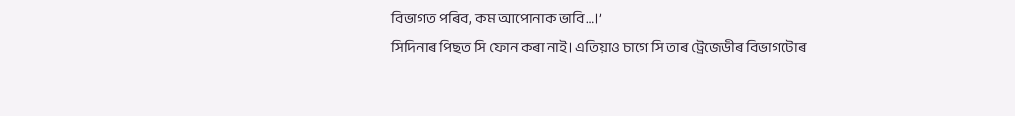বিভাগত পৰিব, কম আপোনাক ভাবি…।’
সিদিনাৰ পিছত সি ফোন কৰা নাই। এতিয়াও চাগে সি তাৰ ট্ৰেজেডীৰ বিভাগটোৰ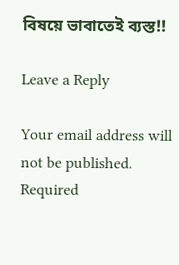বিষয়ে ভাবাতেই ব্যস্ত!!

Leave a Reply

Your email address will not be published. Required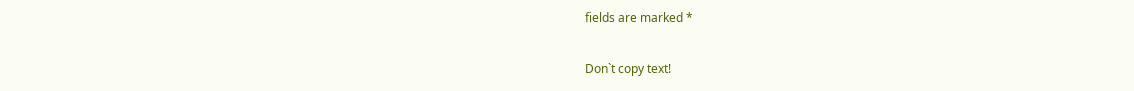fields are marked *

Don`t copy text!